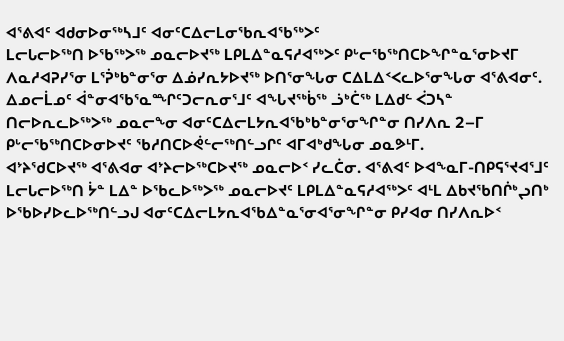ᐊᕐᕕᐊᑦ ᐊᑯᓂᐅᓂᖅᓴᒧᑦ ᐊᓂᑦᑕᐃᓕᒪᓂᖃᕆᐊᖃᖅᐳᑦ
ᒪᓕᒐᓕᐅᖅᑎ ᐅᖃᖅᐳᖅ ᓄᓇᓕᐅᔪᖅ ᒪᑭᒪᐃᓐᓇᕋᓱᐊᖅᐳᑦ ᑭᒡᓕᖃᖅᑎᑕᐅᖏᓐᓇᕐᓂᐅᔪᒥ
ᐱᓇᓱᐊᕈᓯᕐᓂ ᒪᕐᕉᒃᑲᓐᓂᕐᓂ ᐃᓅᓯᕆᔭᐅᔪᖅ ᐅᑎᕐᓂᖓᓂ ᑕᐃᒪᐃᑉᐸᓚᐅᕐᓂᖓᓂ ᐊᕐᕕᐊᓂᑦ. ᐃᓄᓕᒫᓄᑦ ᐋᓐᓂᐊᖃᕐᓇᙱᑦᑐᓕᕆᓂᕐᒧᑦ ᐊᖓᔪᖅᑳᖅ ᓘᒃᑖᖅ ᒪᐃᑯᓪ ᐹᑐᓴᓐ ᑎᓕᐅᕆᓚᐅᖅᐳᖅ ᓄᓇᓕᖕᓂ ᐊᓂᑦᑕᐃᓕᒪᔭᕆᐊᖃᒃᑲᓐᓂᕐᓂᖏᓐᓂ ᑎᓯᐱᕆ 2–ᒥ ᑭᒡᓕᖃᖅᑎᑕᐅᓂᐅᔪᑦ ᖃᓱᑎᑕᐅᕚᓪᓕᖅᑎᓪᓗᒋᑦ ᐊᒥᐊᒃᑯᖓᓂ ᓄᓇᕗᒻᒥ.
ᐊᔾᔨᖁᑕᐅᔪᖅ ᐊᕐᕕᐊᓂ ᐊᔾᔨᓕᐅᖅᑕᐅᔪᖅ ᓄᓇᓕᐅᑉ ᓯᓚᑖᓂ. ᐊᕐᕕᐊᑦ ᐅᐊᖕᓇᒥ-ᑎᑭᕋᕐᔪᐊᕐᒧᑦ ᒪᓕᒐᓕᐅᖅᑎ ᔮᓐ ᒪᐃᓐ ᐅᖃᓚᐅᖅᐳᖅ ᓄᓇᓕᐅᔪᑦ ᒪᑭᒪᐃᓐᓇᕋᓱᐊᖅᐳᑦ ᐊᒻᒪ ᐃᑲᔪᖃᑎᒌᒃᖢᑎᒃ ᐅᖃᐅᓯᐅᓚᐅᖅᑎᓪᓗᒍ ᐊᓂᑦᑕᐃᓕᒪᔭᕆᐊᖃᐃᓐᓇᕐᓂᐊᕐᓂᖏᓐᓂ ᑭᓯᐊᓂ ᑎᓯᐱᕆᐅᑉ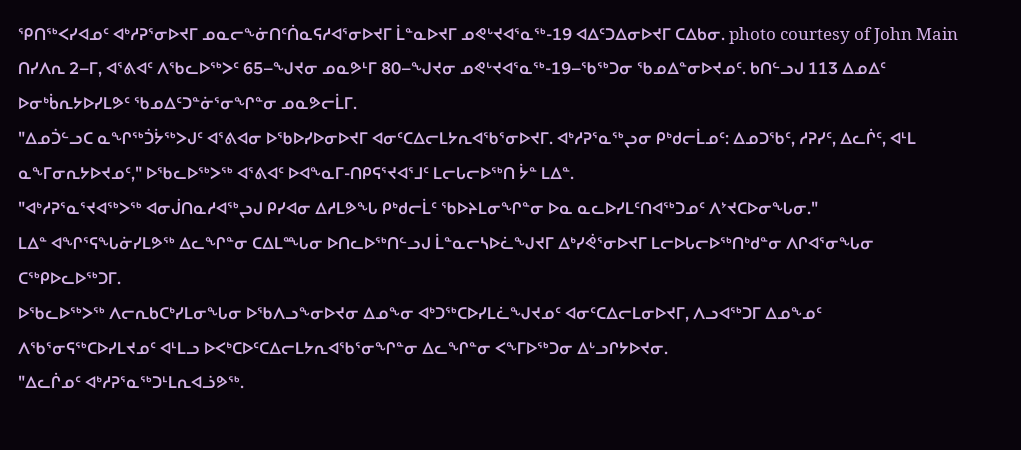ᕿᑎᖅᐸᓯᐊᓄᑦ ᐊᒃᓱᕈᕐᓂᐅᔪᒥ ᓄᓇᓕᖕᓃᑎᑦᑏᓇᕋᓱᐊᕐᓂᐅᔪᒥ ᒫᓐᓇᐅᔪᒥ ᓄᕙᒡᔪᐊᕐᓇᖅ-19 ᐊᐃᑦᑐᐃᓂᐅᔪᒥ ᑕᐃᑲᓂ. photo courtesy of John Main
ᑎᓯᐱᕆ 2–ᒥ, ᐊᕐᕕᐊᑦ ᐱᖃᓚᐅᖅᐳᑦ 65–ᖑᔪᓂ ᓄᓇᕗᒻᒥ 80–ᖑᔪᓂ ᓄᕙᒡᔪᐊᕐᓇᖅ-19–ᖃᖅᑐᓂ ᖃᓄᐃᓐᓂᐅᔪᓄᑦ. ᑲᑎᓪᓗᒍ 113 ᐃᓄᐃᑦ ᐅᓂᒃᑳᕆᔭᐅᓯᒪᕗᑦ ᖃᓄᐃᑦᑐᓐᓃᕐᓂᖏᓐᓂ ᓄᓇᕗᓕᒫᒥ.
"ᐃᓄᑑᓪᓗᑕ ᓇᖏᖅᑑᔮᖅᐳᒍᑦ ᐊᕐᕕᐊᓂ ᐅᖃᐅᓯᐅᓂᐅᔪᒥ ᐊᓂᑦᑕᐃᓕᒪᔭᕆᐊᖃᕐᓂᐅᔪᒥ. ᐊᒃᓱᕈᕐᓇᖅᖢᓂ ᑭᒃᑯᓕᒫᓄᑦ: ᐃᓄᑐᖃᑦ, ᓱᕈᓯᑦ, ᐃᓚᒌᑦ, ᐊᒻᒪ ᓇᖕᒥᓂᕆᔭᐅᔪᓄᑦ," ᐅᖃᓚᐅᖅᐳᖅ ᐊᕐᕕᐊᑦ ᐅᐊᖕᓇᒥ-ᑎᑭᕋᕐᔪᐊᕐᒧᑦ ᒪᓕᒐᓕᐅᖅᑎ ᔮᓐ ᒪᐃᓐ.
"ᐊᒃᓱᕈᕐᓇᕐᔪᐊᖅᐳᖅ ᐊᓂᒎᑎᓇᓱᐊᖅᖢᒍ ᑭᓯᐊᓂ ᐃᓱᒪᕗᖓ ᑭᒃᑯᓕᒫᑦ ᖃᐅᔨᒪᓂᖏᓐᓂ ᐅᓇ ᓇᓚᐅᓯᒪᑦᑎᐊᖅᑐᓄᑦ ᐱᔾᔪᑕᐅᓂᖓᓂ."
ᒪᐃᓐ ᐊᖏᕐᕋᖓᓃᓯᒪᕗᖅ ᐃᓚᖏᓐᓂ ᑕᐃᒪᙵᓂ ᐅᑎᓚᐅᖅᑎᓪᓗᒍ ᒫᓐᓇᓕᓴᐅᓛᖑᔪᒥ ᐃᒃᓯᕚᕐᓂᐅᔪᒥ ᒪᓕᐅᒐᓕᐅᖅᑎᒃᑯᓐᓂ ᐱᒋᐊᕐᓂᖓᓂ ᑕᖅᑭᐅᓚᐅᖅᑐᒥ.
ᐅᖃᓚᐅᖅᐳᖅ ᐱᓕᕆᑲᑕᒃᓯᒪᓂᖓᓂ ᐅᖃᐱᓗᖕᓂᐅᔪᓂ ᐃᓄᖕᓂ ᐊᒃᑐᖅᑕᐅᓯᒪᓛᖑᔪᓄᑦ ᐊᓂᑦᑕᐃᓕᒪᓂᐅᔪᒥ, ᐱᓗᐊᖅᑐᒥ ᐃᓄᖕᓄᑦ ᐱᖃᕐᓂᕋᖅᑕᐅᓯᒪᔪᓄᑦ ᐊᒻᒪᓗ ᐅᐸᒃᑕᐅᑦᑕᐃᓕᒪᔭᕆᐊᖃᕐᓂᖏᓐᓂ ᐃᓚᖏᓐᓂ ᐸᖕᒥᐅᖅᑐᓂ ᐃᒡᓗᒋᔭᐅᔪᓂ.
"ᐃᓚᒌᓄᑦ ᐊᒃᓱᕈᕐᓇᖅᑐᒻᒪᕆᐊᓘᕗᖅ.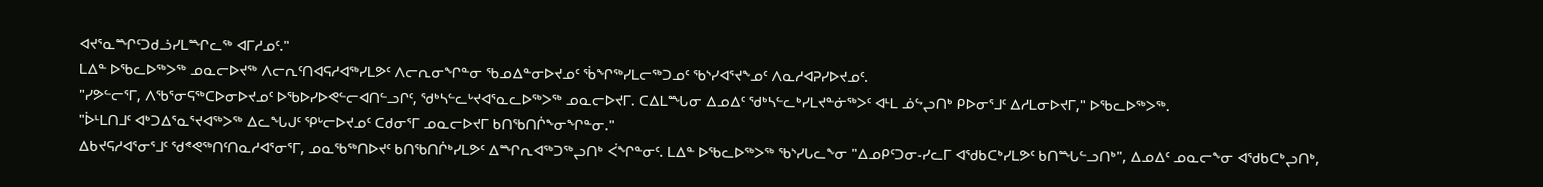ᐊᔪᕐᓇᙱᑦᑐᑯᓘᓯᒪᙱᓚᖅ ᐊᒥᓱᓄᑦ."
ᒪᐃᓐ ᐅᖃᓚᐅᖅᐳᖅ ᓄᓇᓕᐅᔪᖅ ᐱᓕᕆᑦᑎᐊᕋᓱᐊᖅᓯᒪᕗᑦ ᐱᓕᕆᓂᖏᓐᓂ ᖃᓄᐃᓐᓂᐅᔪᓄᑦ ᖄᖏᖅᓯᒪᓕᖅᑐᓄᑦ ᖃᔅᓯᐊᕐᔪᖕᓄᑦ ᐱᓇᓱᐊᕈᓯᐅᔪᓄᑦ.
"ᓯᕗᓪᓕᕐᒥ, ᐱᖃᕐᓂᕋᖅᑕᐅᓂᐅᔪᓄᑦ ᐅᖃᐅᓯᐅᕙᓪᓕᐊᑎᓪᓗᒋᑦ, ᖁᒃᓴᓪᓚᒡᔪᐊᕐᓇᓚᐅᖅᐳᖅ ᓄᓇᓕᐅᔪᒥ. ᑕᐃᒪᙵᓂ ᐃᓄᐃᑦ ᖁᒃᓴᓪᓚᒃᓯᒪᔪᓐᓃᖅᐳᑦ ᐊᒻᒪ ᓅᖦᖢᑎᒃ ᑭᐅᓂᕐᒧᑦ ᐃᓱᒪᓂᐅᔪᒥ," ᐅᖃᓚᐅᖅᐳᖅ.
"ᐆᒻᒪᑎᒧᑦ ᐊᒃᑐᐃᕐᓇᕐᔪᐊᖅᐳᖅ ᐃᓚᖓᒍᑦ ᕿᒡᓕᐅᔪᓄᑦ ᑕᑯᓂᕐᒥ ᓄᓇᓕᐅᔪᒥ ᑲᑎᖃᑎᒌᖕᓂᖏᓐᓂ."
ᐃᑲᔪᕋᓱᐊᕐᓂᕐᒧᑦ ᖁᕝᕙᖅᑎᑦᑎᓇᓱᐊᕐᓂᕐᒥ, ᓄᓇᖃᖅᑎᐅᔪᑦ ᑲᑎᖃᑎᒌᒃᓯᒪᕗᑦ ᐃᙱᕆᐊᖅᑐᖅᖢᑎᒃ ᐹᖏᓐᓂᑦ. ᒪᐃᓐ ᐅᖃᓚᐅᖅᐳᖅ ᖃᔅᓯᒐᓚᖕᓂ "ᐃᓄᑭᑦᑐᓂ-ᓯᓚᒥ ᐊᖁᑲᑕᒃᓯᒪᕗᑦ ᑲᑎᙵᓪᓗᑎᒃ", ᐃᓄᐃᑦ ᓄᓇᓕᖕᓂ ᐊᖁᑲᑕᒃᖢᑎᒃ,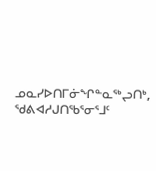ᓄᓇᓯᐅᑎᒥᓃᖏᓐᓇᖅᖢᑎᒃ, ᖁᕕᐊᓱᒍᑎᖃᕐᓂᕐᒧᑦ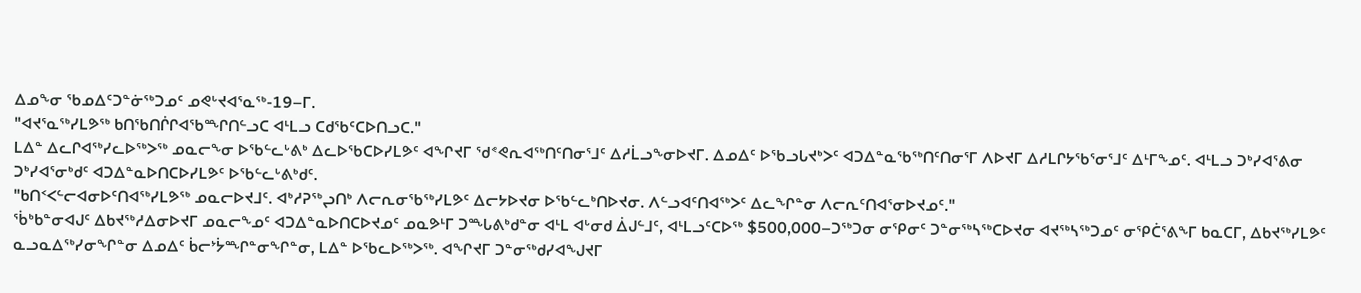ᐃᓄᖕᓂ ᖃᓄᐃᑦᑐᓐᓃᖅᑐᓄᑦ ᓄᕙᒡᔪᐊᕐᓇᖅ-19–ᒥ.
"ᐊᔪᕐᓇᖅᓯᒪᕗᖅ ᑲᑎᖃᑎᒌᒋᐊᖃᙱᑎᓪᓗᑕ ᐊᒻᒪᓗ ᑕᑯᖃᑦᑕᐅᑎᓗᑕ."
ᒪᐃᓐ ᐃᓚᒋᐊᖅᓯᓚᐅᖅᐳᖅ ᓄᓇᓕᖕᓂ ᐅᖃᓪᓚᒡᕕᒃ ᐃᓚᐅᖃᑕᐅᓯᒪᕗᑦ ᐊᖏᔪᒥ ᖁᕝᕙᕆᐊᖅᑎᑦᑎᓂᕐᒧᑦ ᐃᓱᒫᓗᖕᓂᐅᔪᒥ. ᐃᓄᐃᑦ ᐅᖃᓗᒐᔪᒃᐳᑦ ᐊᑐᐃᓐᓇᖃᖅᑎᑦᑎᓂᕐᒥ ᐱᐅᔪᒥ ᐃᓱᒪᒋᔭᖃᕐᓂᕐᒧᑦ ᐃᒻᒥᖕᓄᑦ. ᐊᒻᒪᓗ ᑐᒃᓯᐊᕐᕕᓂ ᑐᒃᓯᐊᕐᓂᒃᑯᑦ ᐊᑐᐃᓐᓇᐅᑎᑕᐅᓯᒪᕗᑦ ᐅᖃᓪᓚᒡᕕᒃᑯᑦ.
"ᑲᑎᑉᐸᓪᓕᐊᓂᐅᑦᑎᐊᖅᓯᒪᕗᖅ ᓄᓇᓕᐅᔪᒧᑦ. ᐊᒃᓱᕈᖅᖢᑎᒃ ᐱᓕᕆᓂᖃᖅᓯᒪᕗᑦ ᐃᓕᔭᐅᔪᓂ ᐅᖃᓪᓚᒃᑎᐅᔪᓂ. ᐱᓪᓗᐊᑦᑎᐊᖅᐳᑦ ᐃᓚᖏᓐᓂ ᐱᓕᕆᑦᑎᐊᕐᓂᐅᔪᓄᑦ."
ᖄᒃᑲᓐᓂᐊᒍᑦ ᐃᑲᔪᖅᓱᐃᓂᐅᔪᒥ ᓄᓇᓕᖕᓄᑦ ᐊᑐᐃᓐᓇᐅᑎᑕᐅᔪᓄᑦ ᓄᓇᕗᒻᒥ ᑐᙵᕕᒃᑯᓐᓂ ᐊᒻᒪ ᐊᒡᓂᑯ ᐄᒍᓪᒧᑦ, ᐊᒻᒪᓗᑦᑕᐅᖅ $500,000–ᑐᖅᑐᓂ ᓂᕿᓂᑦ ᑐᓐᓂᖅᓴᖅᑕᐅᔪᓂ ᐊᔪᖅᓴᖅᑐᓄᑦ ᓂᕿᑖᕐᕕᖕᒥ ᑲᓇᑕᒥ, ᐃᑲᔪᖅᓯᒪᕗᑦ ᓇᓗᓇᐃᖅᓯᓂᖏᓐᓂ ᐃᓄᐃᑦ ᑳᓕᔾᔮᙱᓐᓂᖏᓐᓂ, ᒪᐃᓐ ᐅᖃᓚᐅᖅᐳᖅ. ᐊᖏᔪᒥ ᑐᓐᓂᖅᑯᓯᐊᖑᔪᒥ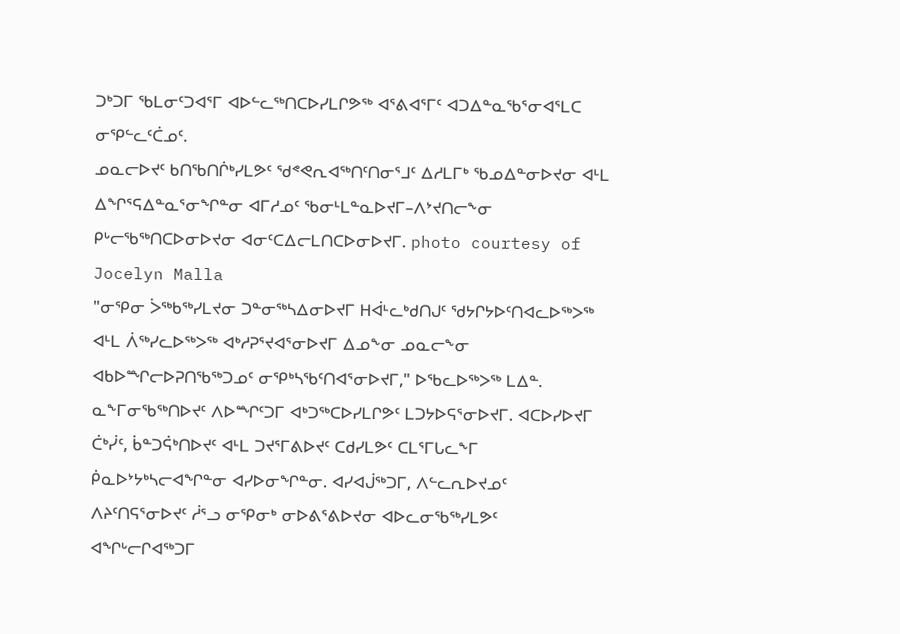ᑐᒃᑐᒥ ᖃᒪᓂᑦᑐᐊᕐᒥ ᐊᐅᓪᓚᖅᑎᑕᐅᓯᒪᒋᕗᖅ ᐊᕐᕕᐊᕐᒥᑦ ᐊᑐᐃᓐᓇᖃᕐᓂᐊᕐᒪᑕ ᓂᕿᓪᓚᑦᑖᓄᑦ.
ᓄᓇᓕᐅᔪᑦ ᑲᑎᖃᑎᒌᒃᓯᒪᕗᑦ ᖁᕝᕙᕆᐊᖅᑎᑦᑎᓂᕐᒧᑦ ᐃᓱᒪᒥᒃ ᖃᓄᐃᓐᓂᐅᔪᓂ ᐊᒻᒪ ᐃᖏᕐᕋᐃᓐᓇᕐᓂᖏᓐᓂ ᐊᒥᓱᓄᑦ ᖃᓂᒻᒪᓐᓇᐅᔪᒥ–ᐱᔾᔪᑎᓕᖕᓂ ᑭᒡᓕᖃᖅᑎᑕᐅᓂᐅᔪᓂ ᐊᓂᑦᑕᐃᓕᒪᑎᑕᐅᓂᐅᔪᒥ. photo courtesy of Jocelyn Malla
"ᓂᕿᓂ ᐴᖅᑲᖅᓯᒪᔪᓂ ᑐᓐᓂᖅᓴᐃᓂᐅᔪᒥ ᕼᐋᒻᓚᒃᑯᑎᒍᑦ ᖁᔭᒋᔭᐅᑦᑎᐊᓚᐅᖅᐳᖅ ᐊᒻᒪ ᐲᖅᓯᓚᐅᖅᐳᖅ ᐊᒃᓱᕈᕐᔪᐊᕐᓂᐅᔪᒥ ᐃᓄᖕᓂ ᓄᓇᓕᖕᓂ ᐊᑲᐅᙱᓕᐅᕈᑎᖃᖅᑐᓄᑦ ᓂᕿᒃᓴᖃᑦᑎᐊᕐᓂᐅᔪᒥ," ᐅᖃᓚᐅᖅᐳᖅ ᒪᐃᓐ.
ᓇᖕᒥᓂᖃᖅᑎᐅᔪᑦ ᐱᐅᙱᑦᑐᒥ ᐊᒃᑐᖅᑕᐅᓯᒪᒋᕗᑦ ᒪᑐᔭᐅᕋᕐᓂᐅᔪᒥ. ᐊᑕᐅᓯᐅᔪᒥ ᑖᒃᓰᑦ, ᑳᓐᑐᕌᒃᑎᐅᔪᑦ ᐊᒻᒪ ᑐᔪᕐᒥᕕᐅᔪᑦ ᑕᑯᓯᒪᕗᑦ ᑕᒪᕐᒥᒐᓚᖕᒥ ᑮᓇᐅᔾᔭᒃᓴᓕᐊᖏᓐᓂ ᐊᓯᐅᓂᖏᓐᓂ. ᐊᓯᐊᒎᖅᑐᒥ, ᐱᓪᓚᕆᐅᔪᓄᑦ ᐱᔨᑦᑎᕋᕐᓂᐅᔪᑦ ᓲᕐᓗ ᓂᕿᓂᒃ ᓂᐅᕕᕐᕕᐅᔪᓂ ᐊᐅᓚᓂᖃᖅᓯᒪᕗᑦ ᐊᖏᒡᓕᒋᐊᖅᑐᒥ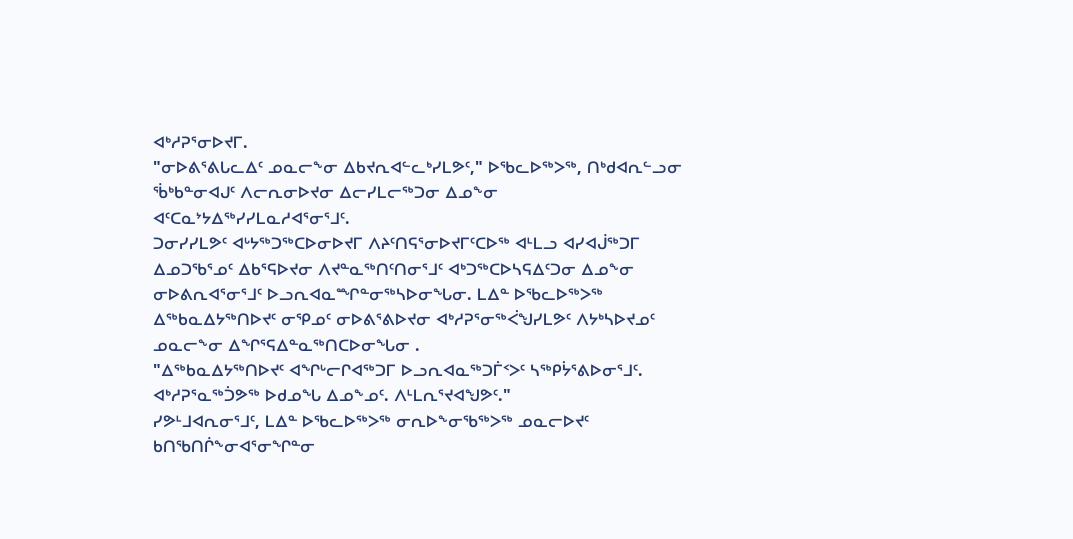ᐊᒃᓱᕈᕐᓂᐅᔪᒥ.
"ᓂᐅᕕᕐᕕᒐᓚᐃᑦ ᓄᓇᓕᖕᓂ ᐃᑲᔪᕆᐊᓪᓚᒃᓯᒪᕗᑦ," ᐅᖃᓚᐅᖅᐳᖅ, ᑎᒃᑯᐊᕆᓪᓗᓂ ᖄᒃᑲᓐᓂᐊᒍᑦ ᐱᓕᕆᓂᐅᔪᓂ ᐃᓕᓯᒪᓕᖅᑐᓂ ᐃᓄᖕᓂ ᐊᑦᑕᓇᔾᔭᐃᖅᓯᓯᒪᓇᓱᐊᕐᓂᕐᒧᑦ.
ᑐᓂᓯᓯᒪᕗᑦ ᐊᒡᔭᖅᑐᖅᑕᐅᓂᐅᔪᒥ ᐱᔨᑦᑎᕋᕐᓂᐅᔪᒥᑦᑕᐅᖅ ᐊᒻᒪᓗ ᐊᓯᐊᒎᖅᑐᒥ ᐃᓄᑐᖃᕐᓄᑦ ᐃᑲᕐᕋᐅᔪᓂ ᐱᔪᓐᓇᖅᑎᑦᑎᓂᕐᒧᑦ ᐊᒃᑐᖅᑕᐅᓴᕋᐃᑦᑐᓂ ᐃᓄᖕᓂ ᓂᐅᕕᕆᐊᕐᓂᕐᒧᑦ ᐅᓗᕆᐊᓇᙱᓐᓂᖅᓴᐅᓂᖓᓂ. ᒪᐃᓐ ᐅᖃᓚᐅᖅᐳᖅ ᐃᖅᑲᓇᐃᔭᖅᑎᐅᔪᑦ ᓂᕿᓄᑦ ᓂᐅᕕᕐᕕᐅᔪᓂ ᐊᒃᓱᕈᕐᓂᖅᐹᖑᓯᒪᕗᑦ ᐱᔭᒃᓴᐅᔪᓄᑦ ᓄᓇᓕᖕᓂ ᐃᖏᕐᕋᐃᓐᓇᖅᑎᑕᐅᓂᖓᓂ .
"ᐃᖅᑲᓇᐃᔭᖅᑎᐅᔪᑦ ᐊᖏᒡᓕᒋᐊᖅᑐᒥ ᐅᓗᕆᐊᓇᖅᑐᒦᑉᐳᑦ ᓴᖅᑭᔮᕐᕕᐅᓂᕐᒧᑦ. ᐊᒃᓱᕈᕐᓇᖅᑑᕗᖅ ᐅᑯᓄᖓ ᐃᓄᖕᓄᑦ. ᐱᒻᒪᕆᕐᔪᐊᖑᕗᑦ."
ᓯᕗᒻᒧᐊᕆᓂᕐᒧᑦ, ᒪᐃᓐ ᐅᖃᓚᐅᖅᐳᖅ ᓂᕆᐅᖕᓂᖃᖅᐳᖅ ᓄᓇᓕᐅᔪᑦ ᑲᑎᖃᑎᒌᖕᓂᐊᕐᓂᖏᓐᓂ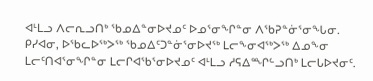ᐊᒻᒪᓗ ᐱᓕᕆᓗᑎᒃ ᖃᓄᐃᓐᓂᐅᔪᓄᑦ ᐅᓄᕐᓂᖏᓐᓂ ᐱᖃᕈᓐᓃᕐᓂᖓᓂ. ᑭᓯᐊᓂ, ᐅᖃᓚᐅᖅᐳᖅ ᖃᓄᐃᑦᑐᓐᓃᕐᓂᐅᔪᖅ ᒪᓕᖕᓂᐊᖅᐳᖅ ᐃᓄᖕᓂ ᒪᓕᑦᑎᐊᕐᓂᖏᓐᓂ ᒪᓕᒋᐊᖃᕐᓂᐅᔪᓄᑦ ᐊᒻᒪᓗ ᓱᕋᐃᙱᓪᓗᑎᒃ ᒪᓕᒐᐅᔪᓂᑦ.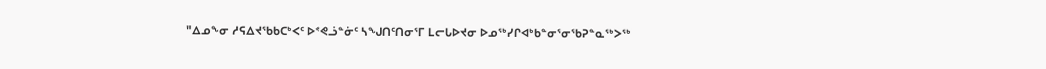"ᐃᓄᖕᓂ ᓱᕋᐃᔪᖃᑲᑕᒃᐸᑦ ᐅᕝᕙᓘᓐᓃᑦ ᓴᖑᑎᑦᑎᓂᕐᒥ ᒪᓕᒐᐅᔪᓂ ᐅᓄᖅᓯᒋᐊᒃᑲᓐᓂᕐᓂᖃᕈᓐᓇᖅᐳᖅ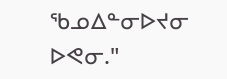ᖃᓄᐃᓐᓂᐅᔪᓂ ᐅᕙᓂ."